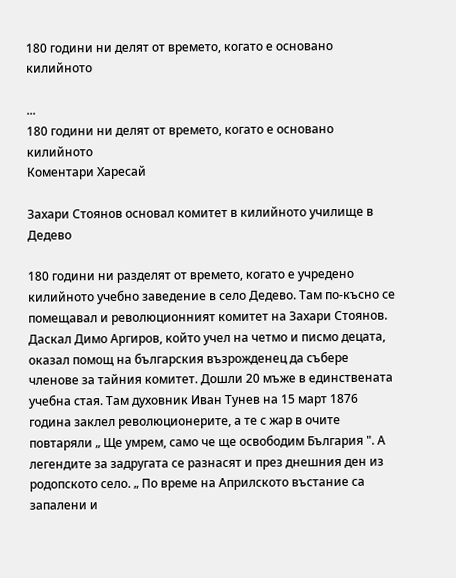180 години ни делят от времето, когато е основано килийното

...
180 години ни делят от времето, когато е основано килийното
Коментари Харесай

Захари Стоянов основал комитет в килийното училище в Дедево

180 години ни разделят от времето, когато е учредено килийното учебно заведение в село Дедево. Там по-късно се помещавал и революционният комитет на Захари Стоянов. Даскал Димо Аргиров, който учел на четмо и писмо децата, оказал помощ на българския възрожденец да събере членове за тайния комитет. Дошли 20 мъже в единствената учебна стая. Там духовник Иван Тунев на 15 март 1876 година заклел революционерите, а те с жар в очите повтаряли „ Ще умрем, само че ще освободим България ". А легендите за задругата се разнасят и през днешния ден из родопското село. „ По време на Априлското въстание са запалени и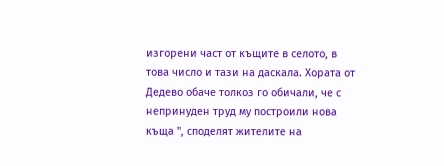изгорени част от къщите в селото, в това число и тази на даскала. Хората от Дедево обаче толкоз го обичали, че с непринуден труд му построили нова къща ", споделят жителите на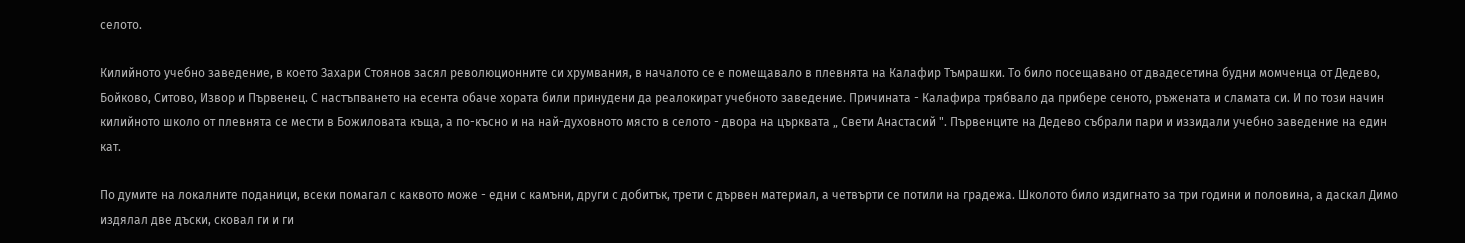селото.

Килийното учебно заведение, в което Захари Стоянов засял революционните си хрумвания, в началото се е помещавало в плевнята на Калафир Тъмрашки. То било посещавано от двадесетина будни момченца от Дедево, Бойково, Ситово, Извор и Първенец. С настъпването на есента обаче хората били принудени да реалокират учебното заведение. Причината - Калафира трябвало да прибере сеното, ръжената и сламата си. И по този начин килийното школо от плевнята се мести в Божиловата къща, а по-късно и на най-духовното място в селото - двора на църквата „ Свети Анастасий ". Първенците на Дедево събрали пари и иззидали учебно заведение на един кат.

По думите на локалните поданици, всеки помагал с каквото може - едни с камъни, други с добитък, трети с дървен материал, а четвърти се потили на градежа. Школото било издигнато за три години и половина, а даскал Димо издялал две дъски, сковал ги и ги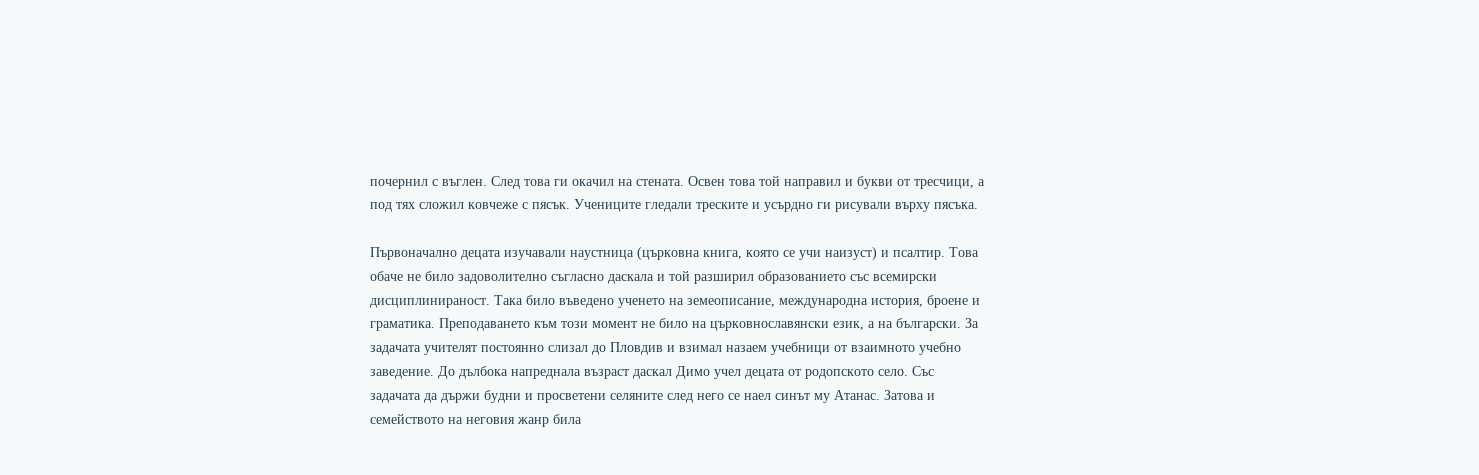почернил с въглен. След това ги окачил на стената. Освен това той направил и букви от тресчици, а под тях сложил ковчеже с пясък. Учениците гледали треските и усърдно ги рисували върху пясъка.

Първоначално децата изучавали наустница (църковна книга, която се учи наизуст) и псалтир. Това обаче не било задоволително съгласно даскала и той разширил образованието със всемирски дисциплинираност. Така било въведено ученето на земеописание, международна история, броене и граматика. Преподаването към този момент не било на църковнославянски език, а на български. За задачата учителят постоянно слизал до Пловдив и взимал назаем учебници от взаимното учебно заведение. До дълбока напреднала възраст даскал Димо учел децата от родопското село. Със задачата да държи будни и просветени селяните след него се наел синът му Атанас. Затова и семейството на неговия жанр била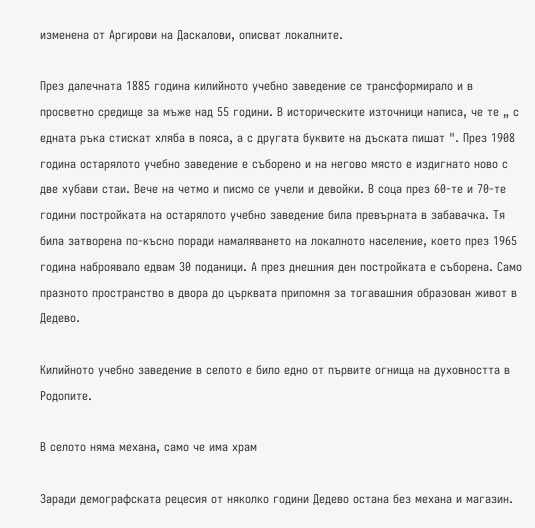изменена от Аргирови на Даскалови, описват локалните.

През далечната 1885 година килийното учебно заведение се трансформирало и в просветно средище за мъже над 55 години. В историческите източници написа, че те „ с едната ръка стискат хляба в пояса, а с другата буквите на дъската пишат ". През 1908 година остарялото учебно заведение е съборено и на негово място е издигнато ново с две хубави стаи. Вече на четмо и писмо се учели и девойки. В соца през 60-те и 70-те години постройката на остарялото учебно заведение била превърната в забавачка. Тя била затворена по-късно поради намаляването на локалното население, което през 1965 година наброявало едвам 30 поданици. А през днешния ден постройката е съборена. Само празното пространство в двора до църквата припомня за тогавашния образован живот в Дедево.

Килийното учебно заведение в селото е било едно от първите огнища на духовността в Родопите.

В селото няма механа, само че има храм

Заради демографската рецесия от няколко години Дедево остана без механа и магазин.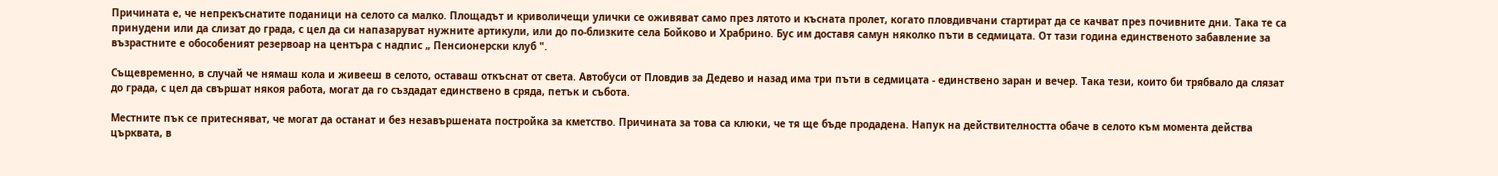Причината е, че непрекъснатите поданици на селото са малко. Площадът и криволичещи улички се оживяват само през лятото и късната пролет, когато пловдивчани стартират да се качват през почивните дни. Така те са принудени или да слизат до града, с цел да си напазаруват нужните артикули, или до по-близките села Бойково и Храбрино. Бус им доставя самун няколко пъти в седмицата. От тази година единственото забавление за възрастните е обособеният резервоар на центъра с надпис „ Пенсионерски клуб ".

Същевременно, в случай че нямаш кола и живееш в селото, оставаш откъснат от света. Автобуси от Пловдив за Дедево и назад има три пъти в седмицата - единствено заран и вечер. Така тези, които би трябвало да слязат до града, с цел да свършат някоя работа, могат да го създадат единствено в сряда, петък и събота.

Местните пък се притесняват, че могат да останат и без незавършената постройка за кметство. Причината за това са клюки, че тя ще бъде продадена. Напук на действителността обаче в селото към момента действа църквата, в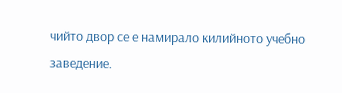чийто двор се е намирало килийното учебно заведение.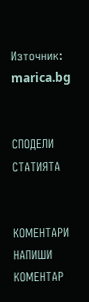Източник: marica.bg


СПОДЕЛИ СТАТИЯТА


КОМЕНТАРИ
НАПИШИ КОМЕНТАР